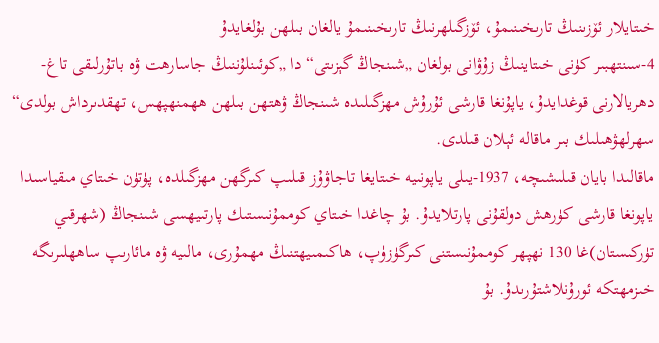خىتايلار ئۆزىنىڭ تارىخىنىمۇ، ئۆزگىلهرنىڭ تارىخىنىمۇ يالغان بىلهن بۇلغايدۇ
4-سىنتهبىر كۈنى خىتاينىڭ زۇۋانى بولغان „شىنجاڭ گېزىتى“ دا „كوئىنلۇننىڭ جاسارهت ۋه باتۇرلىقى تاغ-دهريالارنى قوغدايدۇ، ياپۇنغا قارشى ئۇرۇش مهزگىلىده شىنجاڭ ۋهتهن بىلهن ھهمنهپهس، تهقدىرداش بولدى“ سهرلهۋھىلىك بىر ماقاله ئېلان قىلدى.
ماقالىدا بايان قىلىشىچه، 1937-يىلى ياپونىيه خىتايغا تاجاۋۇز قىلىپ كىرگهن مهزگىلده، پۈتۈن خىتاي مىقياسىدا ياپونغا قارشى كۈرهش دولقۇنى پارتلايدۇ. بۇ چاغدا خىتاي كوممۇنىستىك پارتىيهسى شىنجاڭ (شهرقىي تۈركىستان)غا 130 نهپهر كوممۇنىستنى كىرگۈزۈپ، ھاكىمىيهتنىڭ مهمۇرى، مالىيه ۋه مائارىپ ساھهلىرىگه خىزمهتكه ئورۇنلاشتۇرىدۇ. بۇ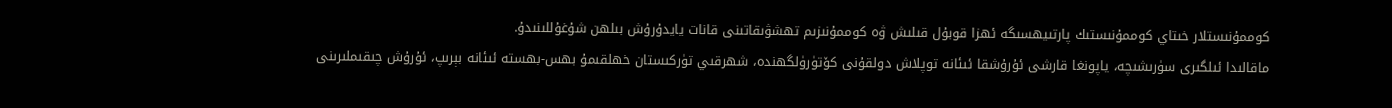كوممۇنىستلار خىتاي كوممۇنىستىك پارتىيهسىگه ئهزا قوبۇل قىلىش ۋه كوممۇنىزىم تهشۋىقاتىنى قانات يايدۇرۇش بىلهن شۇغۇللىنىدۇ.
ماقالىدا ئىلگىرى سۈرىشىچه، ياپونغا قارشى ئۇرۇشقا ئىئانه توپلاش دولقۇنى كۆتۈرۈلگهنده، شهرقىي تۈركىستان خهلقىمۇ بهس-بهسته ئىئانه بېرىپ، ئۇرۇش چىقىملىرىنى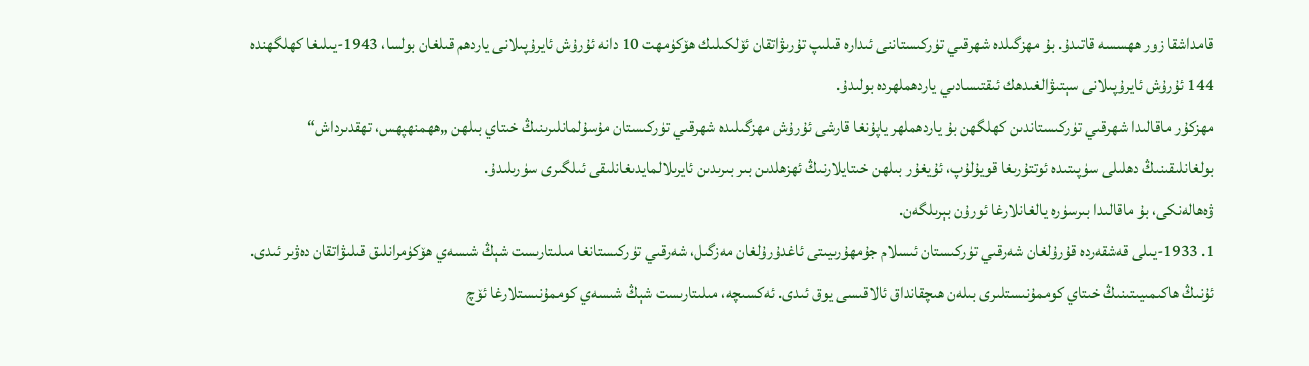قامداشقا زور ھهسسه قاتىدۇ. بۇ مهزگىلده شهرقىي تۈركىستاننى ئىداره قىلىپ تۇرىۋاتقان ئۆلكىلىك ھۆكۈمهت 10 دانه ئۇرۇش ئايرۇپىلانى ياردهم قىلغان بولسا، 1943-يىلىغا كهلگهنده 144 ئۇرۇش ئايرۇپىلانى سېتىۋالغىدهك ئىقتىسادىي ياردهملهرده بولىدۇ.
مهزكۇر ماقالىدا شهرقىي تۈركىستاندىن كهلگهن بۇ ياردهملهر ياپۇنغا قارشى ئۇرۇش مهزگىلىده شهرقىي تۈركىستان مۇسۇلمانلىرىنىڭ خىتاي بىلهن „ھهمنهپهس، تهقدىرداش“ بولغانلىقىنىڭ دهلىلى سۈپىتىده ئوتتۇرىغا قويۇلۇپ، ئۇيغۇر بىلهن خىتايلارنىڭ ئهزهلدىن بىر بىرىدىن ئايرىلالمايدىغانلىقى ئىلگىرى سۈرىلىدۇ.
ۋەھالەنكى، بۇ ماقالىدا بىرسۈرە يالغانلارغا ئورۇن بېرىلگەن.
1. 1933-يىلى قەشقەردە قۇرۇلغان شەرقىي تۈركىستان ئىسلام جۇمھۇرىيىتى ئاغدۇرۇلغان مەزگىل، شەرقىي تۈركىستانغا مىلىتارىست شېڭ شىسەي ھۆكۈمرانلىق قىلىۋاتقان دەۋىر ئىدى. ئۇنىڭ ھاكىمىيىتىنىڭ خىتاي كوممۇنىستلىرى بىلەن ھىچقانداق ئالاقىسى يوق ئىدى. ئەكسىچە، مىلىتارىست شېڭ شىسەي كوممۇنىستلارغا ئۆچ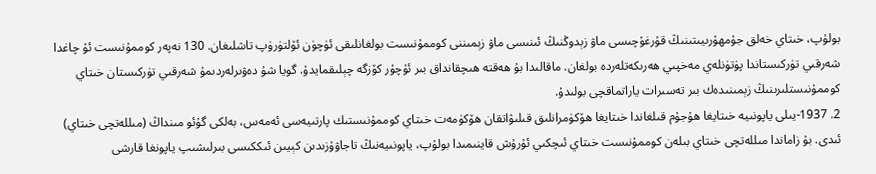بولۇپ، خىتاي خەلق جۇمھۇرىيىتىنىڭ قۇرغۇچىسى ماۋ زېدوڭنىڭ ئىنىسى ماۋ زېمىننى كوممۇنىست بولغانلىقى ئۈچۈن ئۆلتۈرۈپ تاشلىغان. 130 نەپەر كوممۇنىست ئۇ چاغدا شەرقىي تۈركىستاندا پۈتۈنلەي مەخپىي ھەرىكەتلەردە بولغان. ماقالىدا بۇ ھەقتە ھىچقانداق بىر ئۇچۇر كۆزگە چېلىقمايدۇ. گويا شۇ دەۋىرلەردىمۇ شەرقىي تۈركىستان خىتاي كوممۇنىستلىرىنىڭ زېمىنىدەك بىر تەسىرات ياراتماقچى بولىدۇ.
2. 1937-يىلى ياپونىيە خىتايغا ھۇجۇم قىلغاندا خىتايغا ھۆكۈمرانلىق قىلىۋاتقان ھۆكۈمەت خىتاي كوممۇنىستىك پارتىيەسى ئەمەس، بەلكى گۇئو مىنداڭ (مىللەتچى خىتاي) ئىدى. بۇ زاماندا مىللەتچى خىتاي بىلەن كوممۇنىست خىتاي ئىچكىي ئۇرۇش قاينىمىدا بولۇپ، ياپونىيەنىڭ تاجاۋۇزىدىن كېيىن ئىككىسى بىرلىشىپ ياپونغا قارشى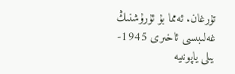تۇرغان. ئەمما بۇ ئۇرۇشنىڭ غەلىبىسى ئاخىرى 1945-يىلى ياپونىيە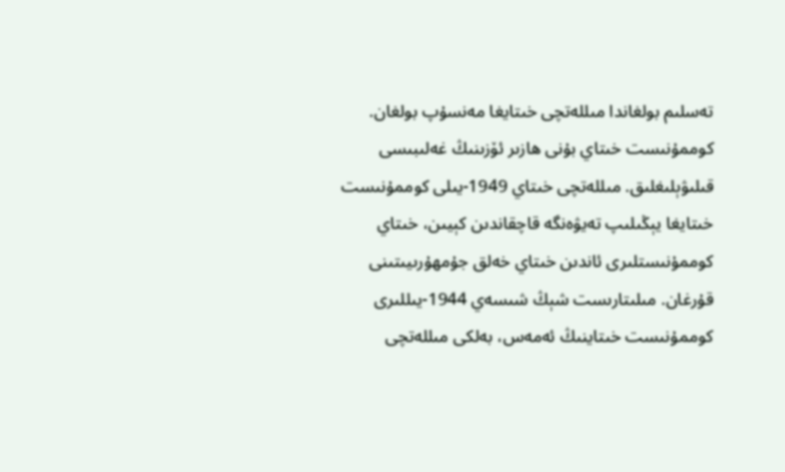تەسلىم بولغاندا مىللەتچى خىتايغا مەنسۇپ بولغان. كوممۇنىست خىتاي بۇنى ھازىر ئۆزىنىڭ غەلىبىسى قىلىۋېلىغلىق. مىللەتچى خىتاي 1949-يىلى كوممۇنىست خىتايغا يېڭىلىپ تەيۋەنگە قاچقاندىن كېيىن، خىتاي كوممۇنىستلىرى ئاندىن خىتاي خەلق جۇمھۇرىيىتىنى قۇرغان. مىلىتارىست شېڭ شىسەي 1944-يىللىرى كوممۇنىست خىتاينىڭ ئەمەس، بەلكى مىللەتچى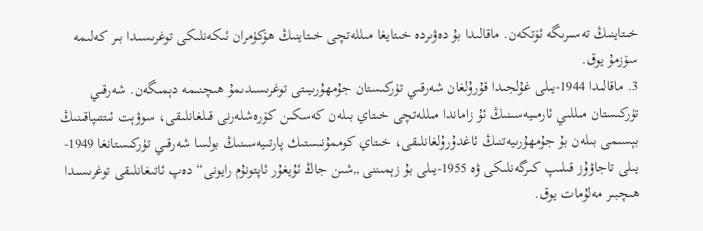خىتاينىڭ تەسىرىگە ئۆتكەن. ماقالىدا بۇ دەۋىردە خىتايغا مىللەتچى خىتاينىڭ ھۆكۈمران ئىكەنلىكى توغرىسىدا بىر كەلىمە سۆزمۇ يوق.
3. ماقالىدا 1944-يىلى غۇلجىدا قۇرۇلغان شەرقىي تۈركىستان جۇمھۇرىيىتى توغرىسىدىمۇ ھىچنىمە دېمىگەن. شەرقىي تۈركىستان مىللىي ئارمىيەسىنىڭ ئۇ زاماندا مىللەتچى خىتاي بىلەن كەسكىن كۆرەشلەرنى قىلغانلىقى، سوۋېت ئىتتىپاقىنىڭ بېسىمى بىلەن بۇ جۇمھۇرىيەتنىڭ ئاغدۇرۇلغانلىقى، خىتاي كوممۇنىستىك پارتىيەسىنىڭ بولسا شەرقىي تۈركىستانغا 1949-يىلى تاجاۋۇز قىلىپ كىرگەنلىكى ۋە 1955-يىلى بۇ زېمىننى „شىن جاڭ ئۇيغۇر ئاپتونۇم رايونى“ دەپ ئاتىغانلىقى توغرىسىدا ھىچبىر مەلۇمات يوق.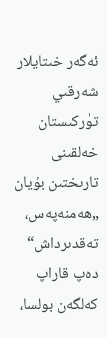ئەگەر خىتايلار شەرقىي تۈركىستان خەلقىنى تارىختىن بۇيان „ھەمنەپەس، تەقدىرداش“ دەپ قاراپ كەلگەن بولسا،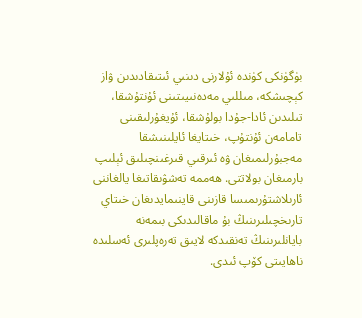بۈگۈنكى كۈندە ئۇلارنى دىنىي ئىتىقادىدىن ۋاز كېچىشكە، مىللىي مەدەنىيىتىنى ئۇنتۇشقا، تىلىدىن ئادا-جۇدا بولۇشقا، ئۇيغۇرلىقىنى تامامەن ئۇنتۇپ، خىتايغا ئايلىنىشقا مەجبۇرلىمىغان ۋە ئىرقىي قىرغىنچىلىق ئېلىپ بارمىغان بولاتتى. ھەممە تەشۋىقاتىغا يالغاننى ئارىلاشتۇرىمىسا قازىنى قاينىمايدىغان خىتاي تارىخچىلىرىنىڭ بۇ ماقالىدىكى بىمەنە بايانلىرىنىڭ تەنقىدكە لايىق تەرەپلىرى ئەسلىدە ناھايىتى كۆپ ئىدى.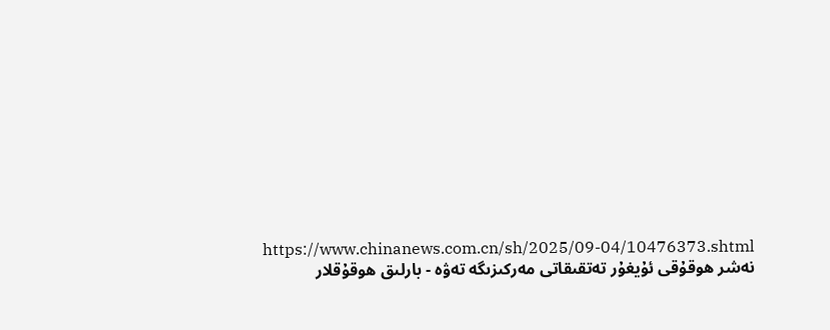https://www.chinanews.com.cn/sh/2025/09-04/10476373.shtml
نەشر ھوقۇقى ئۇيغۇر تەتقىقاتى مەركىزىگە تەۋە - بارلىق ھوقۇقلار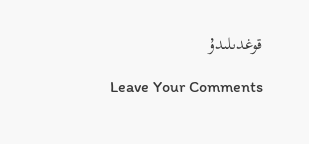قوغدىلىدۇ

Leave Your Comments